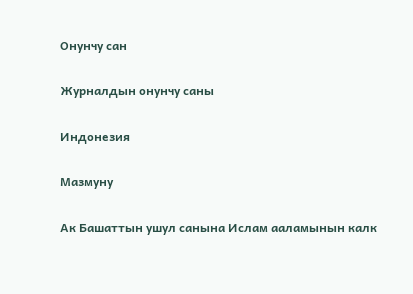Онунчу сан

Журналдын онунчу саны

Индонезия

Мазмуну

Ак Башаттын ушул санына Ислам ааламынын калк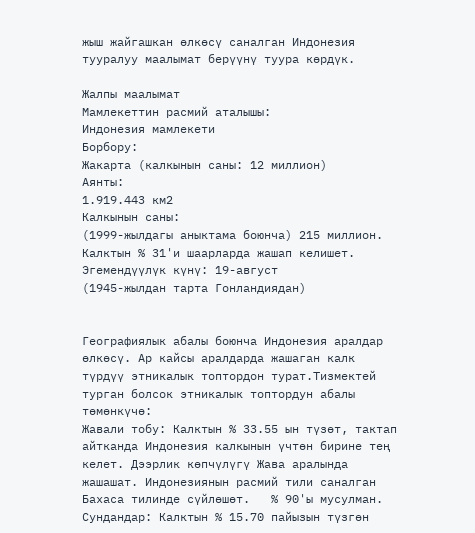жыш жайгашкан өлкөсү саналган Индонезия тууралуу маалымат берүүнү туура көрдүк.

Жалпы маалымат
Мамлекеттин расмий аталышы:
Индонезия мамлекети
Борбору:
Жакарта (калкынын саны: 12 миллион)
Аянты:
1.919.443 км2
Калкынын саны:
(1999-жылдагы аныктама боюнча) 215 миллион.
Калктын % 31'и шаарларда жашап келишет.
Эгемендүүлүк күнү: 19-август
(1945-жылдан тарта Гонландиядан)


Географиялык абалы боюнча Индонезия аралдар өлкөсү. Ар кайсы аралдарда жашаган калк түрдүү этникалык топтордон турат.Тизмектей турган болсок этникалык топтордун абалы төмөнкүчө:
Жавали тобу: Калктын % 33.55 ын түзөт, тактап айтканда Индонезия калкынын үчтөн бирине тең келет. Дээрлик көпчүлүгү Жава аралында жашашат. Индонезиянын расмий тили саналган Бахаса тилинде сүйлөшөт.   % 90'ы мусулман.
Сундандар: Калктын % 15.70 пайызын түзгөн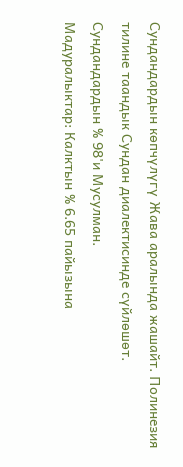Сундандардын көпчүлүгү Жава аралында жашайт. Полинезия тилине таандык Сундан диалектисинде сүйлөшөт. Сундандардын % 98'и Мусулман.
Мадуралыктар: Калктын % 6.65 пайызына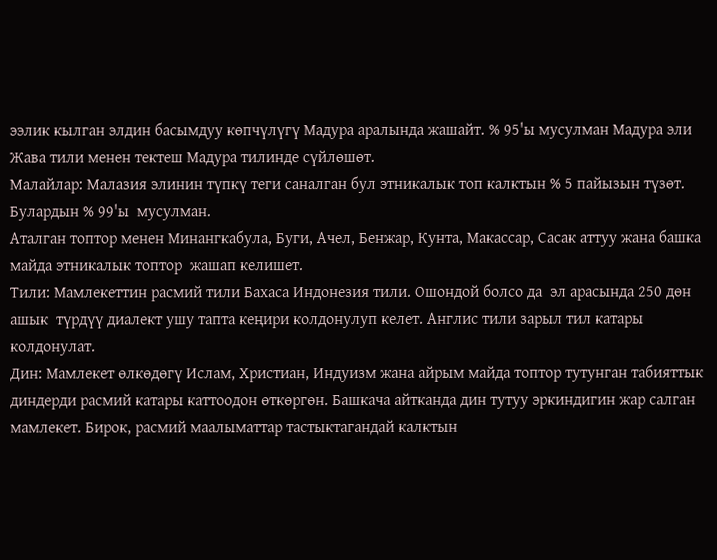ээлик кылган элдин басымдуу көпчүлүгү Мадура аралында жашайт. % 95'ы мусулман Мадура эли Жава тили менен тектеш Мадура тилинде сүйлөшөт.
Mалайлар: Mалазия элинин түпкү теги саналган бул этникалык топ калктын % 5 пайызын түзөт. Булардын % 99'ы  мусулман.
Аталган топтор менен Минангкабула, Буги, Ачел, Бенжар, Кунта, Макассар, Сасак аттуу жана башка майда этникалык топтор  жашап келишет.
Тили: Мамлекеттин расмий тили Бахаса Индонезия тили. Ошондой болсо да  эл арасында 250 дөн ашык  түрдүү диалект ушу тапта кеңири колдонулуп келет. Англис тили зарыл тил катары колдонулат.
Дин: Мамлекет өлкөдөгү Ислам, Христиан, Индуизм жана айрым майда топтор тутунган табияттык диндерди расмий катары каттоодон өткөргөн. Башкача айтканда дин тутуу эркиндигин жар салган мамлекет. Бирок, расмий маалыматтар тастыктагандай калктын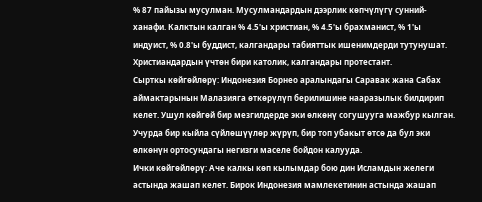% 87 пайызы мусулман. Мусулмандардын дээрлик көпчүлүгү сунний-ханафи. Калктын калган % 4.5'ы христиан, % 4.5'ы брахманист, % 1'ы индуист, % 0.8'ы буддист, калгандары табияттык ишенимдерди тутунушат. Христиандардын үчтөн бири католик, калгандары протестант.
Сырткы көйгөйлөрү: Индонезия Борнео аралындагы Саравак жана Сабах аймактарынын Малазияга өткөрүлүп берилишине нааразылык билдирип келет. Ушул көйгөй бир мезгилдерде эки өлкөнү согушууга мажбур кылган. Учурда бир кыйла сүйлөшүүлөр жүрүп, бир топ убакыт өтсө да бул эки өлкөнүн ортосундагы негизги маселе бойдон калууда.
Ички көйгөйлөрү: Аче калкы көп кылымдар бою дин Исламдын желеги астында жашап келет. Бирок Индонезия мамлекетинин астында жашап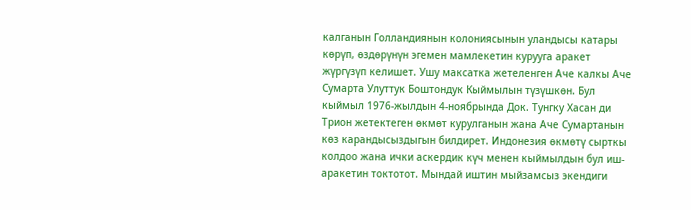калганын Голландиянын колониясынын уландысы катары көрүп, өздөрүнүн эгемен мамлекетин курууга аракет жүргүзүп келишет. Ушу максатка жетеленген Аче калкы Аче Сумарта Улуттук Боштондук Кыймылын түзүшкөн. Бул кыймыл 1976-жылдын 4-ноябрында Док. Тунгку Хасан ди Трион жетектеген өкмөт курулганын жана Аче Сумартанын көз карандысыздыгын билдирет. Индонезия өкмөтү сырткы колдоо жана ички аскердик күч менен кыймылдын бул иш-аракетин токтотот. Мындай иштин мыйзамсыз экендиги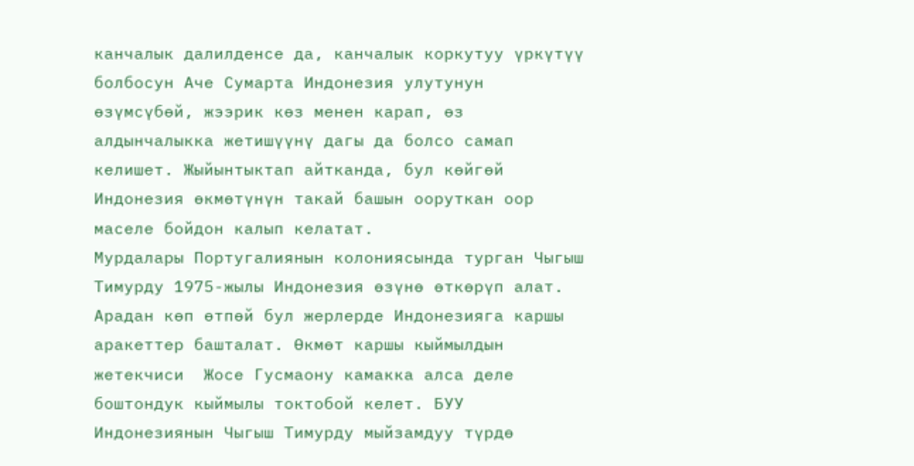канчалык далилденсе да, канчалык коркутуу үркүтүү болбосун Аче Сумарта Индонезия улутунун өзүмсүбөй, жээрик көз менен карап, өз алдынчалыкка жетишүүнү дагы да болсо самап келишет. Жыйынтыктап айтканда, бул көйгөй Индонезия өкмөтүнүн такай башын ооруткан оор маселе бойдон калып келатат.
Мурдалары Португалиянын колониясында турган Чыгыш Тимурду 1975-жылы Индонезия өзүнө өткөрүп алат. Арадан көп өтпөй бул жерлерде Индонезияга каршы аракеттер башталат. Өкмөт каршы кыймылдын жетекчиси  Жосе Гусмаону камакка алса деле боштондук кыймылы токтобой келет. БУУ  Индонезиянын Чыгыш Тимурду мыйзамдуу түрдө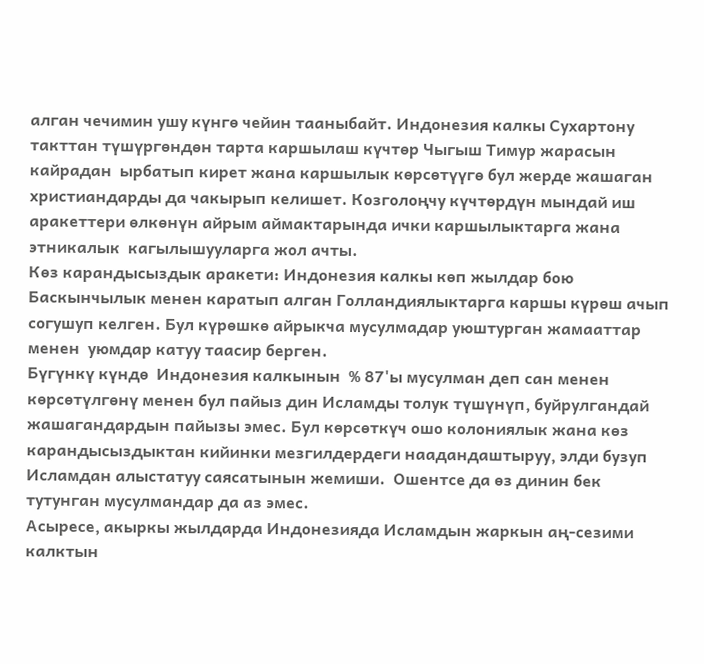алган чечимин ушу күнгө чейин тааныбайт. Индонезия калкы Сухартону такттан түшүргөндөн тарта каршылаш күчтөр Чыгыш Тимур жарасын кайрадан  ырбатып кирет жана каршылык көрсөтүүгө бул жерде жашаган христиандарды да чакырып келишет. Козголоңчу күчтөрдүн мындай иш аракеттери өлкөнүн айрым аймактарында ички каршылыктарга жана этникалык  кагылышууларга жол ачты.
Көз карандысыздык аракети: Индонезия калкы көп жылдар бою  Баскынчылык менен каратып алган Голландиялыктарга каршы күрөш ачып согушуп келген. Бул күрөшкө айрыкча мусулмадар уюштурган жамааттар менен  уюмдар катуу таасир берген.
Бүгүнкү күндө  Индонезия калкынын  % 87'ы мусулман деп сан менен көрсөтүлгөнү менен бул пайыз дин Исламды толук түшүнүп, буйрулгандай жашагандардын пайызы эмес. Бул көрсөткүч ошо колониялык жана көз карандысыздыктан кийинки мезгилдердеги наадандаштыруу, элди бузуп Исламдан алыстатуу саясатынын жемиши.  Ошентсе да өз динин бек тутунган мусулмандар да аз эмес.
Асыресе, акыркы жылдарда Индонезияда Исламдын жаркын аң-сезими калктын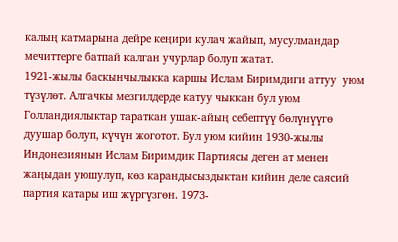калың катмарына дейре кеңири кулач жайып, мусулмандар мечиттерге батпай калган учурлар болуп жатат.
1921-жылы баскынчылыкка каршы Ислам Биримдиги аттуу  уюм түзүлөт. Алгачкы мезгилдерде катуу чыккан бул уюм Голландиялыктар тараткан ушак-айың себептүү бөлүнүүгө дуушар болуп, күчүн жоготот. Бул уюм кийин 1930-жылы Индонезиянын Ислам Биримдик Партиясы деген ат менен жаңыдан уюшулуп, көз карандысыздыктан кийин деле саясий партия катары иш жүргүзгөн. 1973-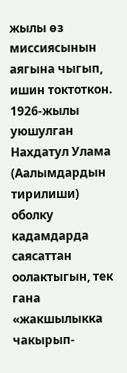жылы өз миссиясынын аягына чыгып, ишин токтоткон.
1926-жылы уюшулган Нахдатул Улама (Аалымдардын тирилиши) оболку кадамдарда саясаттан оолактыгын, тек гана «жакшылыкка чакырып-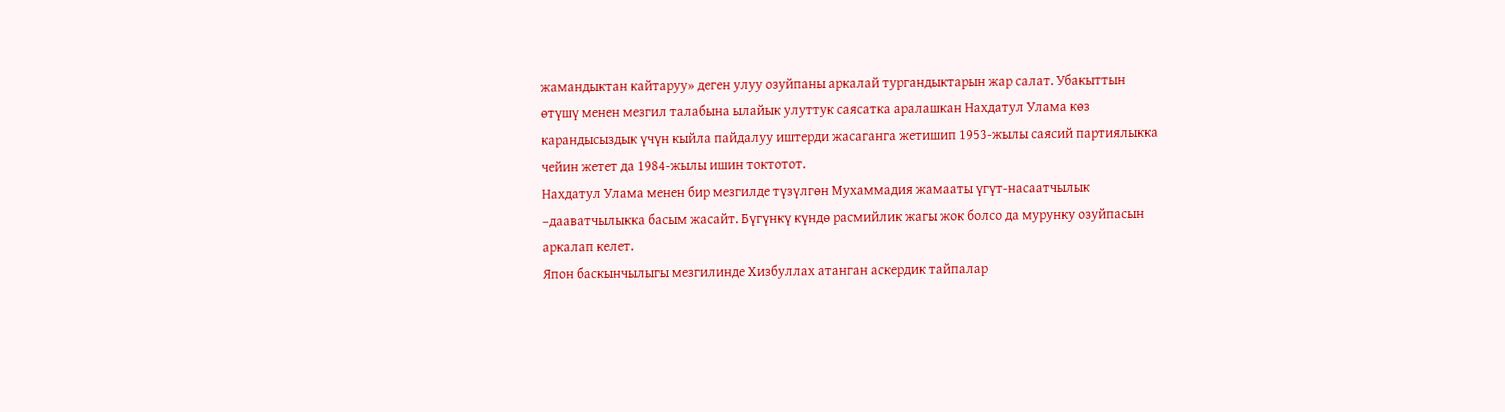жамандыктан кайтаруу» деген улуу озуйпаны аркалай тургандыктарын жар салат. Убакыттын өтүшү менен мезгил талабына ылайык улуттук саясатка аралашкан Нахдатул Улама көз карандысыздык үчүн кыйла пайдалуу иштерди жасаганга жетишип 1953-жылы саясий партиялыкка чейин жетет да 1984-жылы ишин токтотот.
Нахдатул Улама менен бир мезгилде түзүлгөн Мухаммадия жамааты үгүт-насаатчылык –дааватчылыкка басым жасайт. Бүгүнкү күндө расмийлик жагы жок болсо да мурунку озуйпасын аркалап келет.
Япон баскынчылыгы мезгилинде Хизбуллах атанган аскердик тайпалар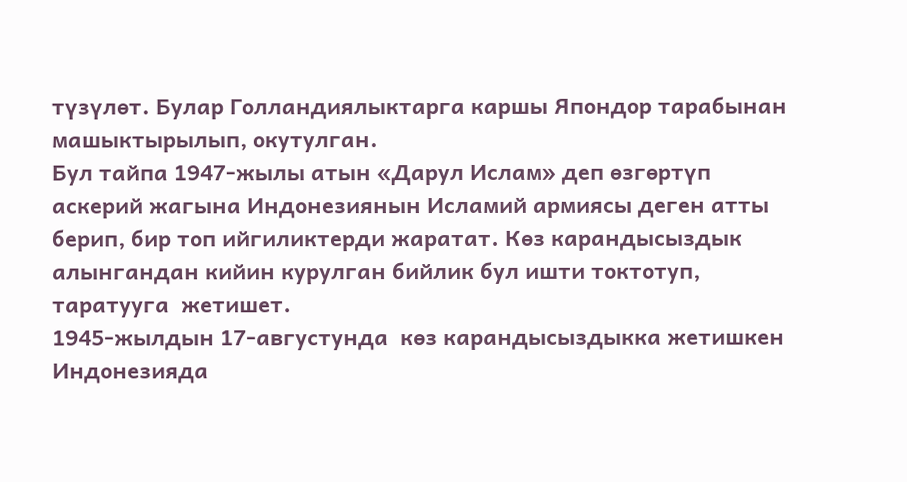түзүлөт. Булар Голландиялыктарга каршы Япондор тарабынан машыктырылып, окутулган.
Бул тайпа 1947-жылы атын «Дарул Ислам» деп өзгөртүп аскерий жагына Индонезиянын Исламий армиясы деген атты берип, бир топ ийгиликтерди жаратат. Көз карандысыздык алынгандан кийин курулган бийлик бул ишти токтотуп, таратууга  жетишет.
1945-жылдын 17-августунда  көз карандысыздыкка жетишкен Индонезияда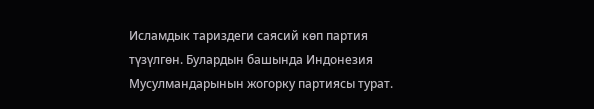Исламдык тариздеги саясий көп партия түзүлгөн. Булардын башында Индонезия Мусулмандарынын жогорку партиясы турат.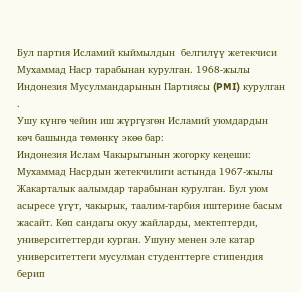Бул партия Исламий кыймылдын  белгилүү жетекчиси Мухаммад Наср тарабынан курулган. 1968-жылы Индонезия Мусулмандарынын Партиясы (PMI) курулган .
Ушу күнгө чейин иш жүргүзгөн Исламий уюмдардын көч башында төмөнкү экөө бар:
Индонезия Ислам Чакырыгынын жогорку кеңеши: Мухаммад Насрдын жетекчилиги астында 1967-жылы Жакарталык аалымдар тарабынан курулган. Бул уюм асыресе үгүт, чакырык, таалим-тарбия иштерине басым жасайт. Көп сандагы окуу жайларды, мектептерди, университеттерди курган. Ушуну менен эле катар университеттеги мусулман студенттерге стипендия берип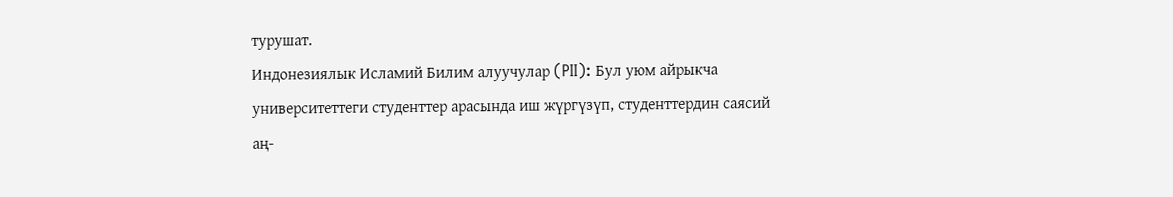турушат.
Индонезиялык Исламий Билим алуучулар (PII): Бул уюм айрыкча университеттеги студенттер арасында иш жүргүзүп, студенттердин саясий аң-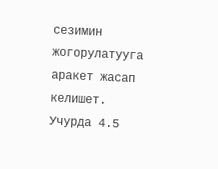сезимин жогорулатууга аракет жасап келишет. Учурда 4.5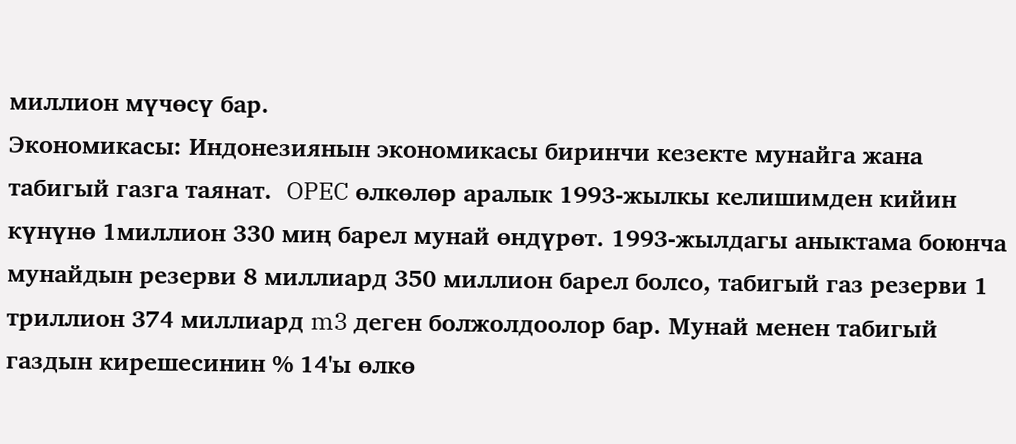миллион мүчөсү бар.
Экономикасы: Индонезиянын экономикасы биринчи кезекте мунайга жана табигый газга таянат.  OPEC өлкөлөр аралык 1993-жылкы келишимден кийин күнүнө 1миллион 330 миң барел мунай өндүрөт. 1993-жылдагы аныктама боюнча мунайдын резерви 8 миллиард 350 миллион барел болсо, табигый газ резерви 1 триллион 374 миллиард m3 деген болжолдоолор бар. Мунай менен табигый газдын кирешесинин % 14'ы өлкө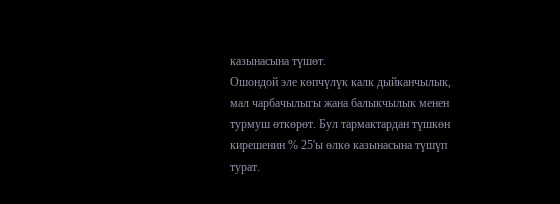казынасына түшөт.
Ошондой эле көпчүлүк калк дыйканчылык, мал чарбачылыгы жана балыкчылык менен турмуш өткөрөт. Бул тармактардан түшкөн кирешенин % 25'ы өлкө казынасына түшүп турат.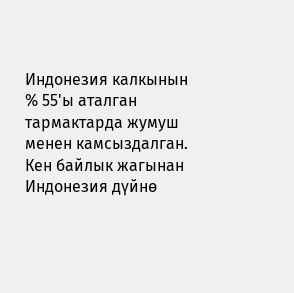Индонезия калкынын % 55'ы аталган тармактарда жумуш менен камсыздалган.
Кен байлык жагынан Индонезия дүйнө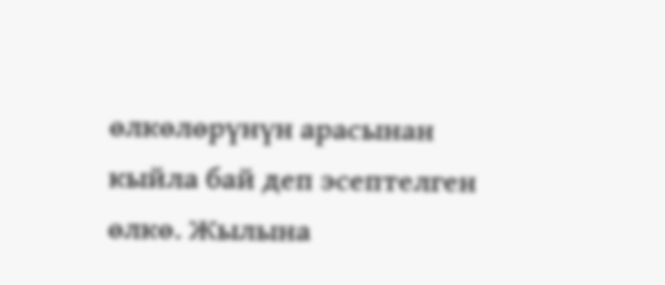өлкөлөрүнүн арасынан кыйла бай деп эсептелген өлкө. Жылына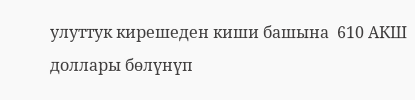улуттук кирешеден киши башына  610 АКШ доллары бөлүнүп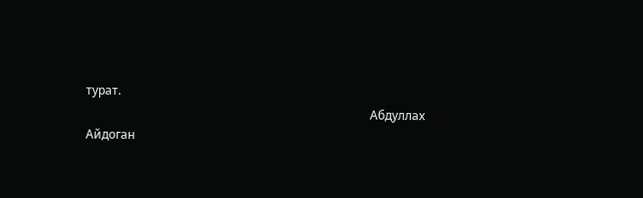турат.
                                                                       Aбдуллах Айдоган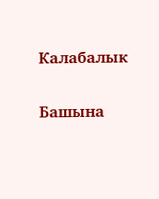Калабалык

Башына